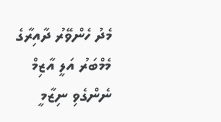މެދު ހެންވޭރު ދާއިރާގެ މެމްބަރު އަލީ އާޒިމް ނެންގެވި ނިޒާމީ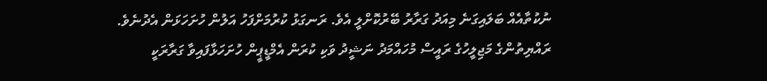ނުކުތާއެއް ބަލައިގަނެ މިއަދު ގަރާރު ބޭރުކޮށްލީ އެވެ. ރަނގަޅު ކުރުމަށްފަހު އަލުން ހުށަހަޅަން އެދުނެވެ.
ރައްޔިތުންގެ މަޖިލީހުގެ ރައީސް މުހައްމަދު ނަޝީދު ވަކި ކުރަން އެމްޑީޕީން ހުށަހަޅާފައިވާ ގަރާރަކީ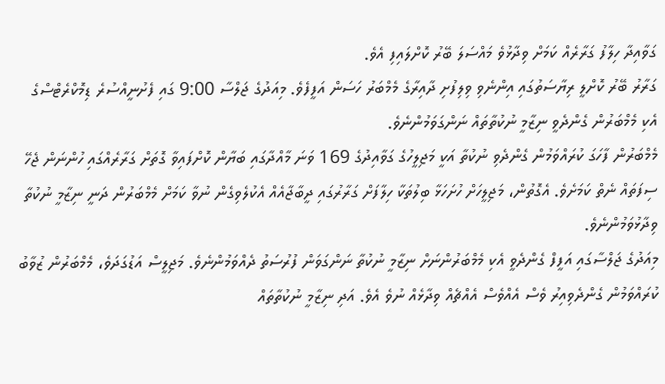ގަވާއިދާ ހިލާފު ގަރާރެއް ކަމަށް ވިދާޅުވެ މައްސަލަ ބޭރު ކޮށްލައިފި އެވެ.
ގަރާރު ބޭރު ކޮށްލީ ރިޔާސަތުގައި އިންނެވި ވިލިފުށި ދާއިރާގެ މެމްބަރު ހަސަން އަފީފެވެ. މިއަދުގެ ޖަލްސާ 9:00 ގައި ފެށުނީއްސުރެ ޑިމޮކްރެޓްސްގެ އެކި މެމްބަރުން ގެންދެވީ ނިޒާމީ ނުކުތާތައް ނަންގަވަމުންނެވެ.
މެމްބަރުން ފާހަގަ ކުރައްވަމުން ގެންދެވި ނުކުތާ އަކީ މަޖިލީހުގެ ގަވާއިދުގެ 169 ވަނަ މާއްދާގައި ބަޔާން ކޮށްފައިވާ ގޮތަށް ގަރާރެއްގައި ހުންނަން ޖެހޭ ސިފަތައް ނެތް ކަމަށެވެ. އެގޮތުން، މަޖިލީހަށް ހުށަހަޅާ ބިލުތަކާ ހިލާފަށް ގަރާރުގައި ދީބާޖާއެއް އެކުލެވިގެން ނުވާ ކަމަށް މެމްބަރުން ދަނީ ނިޒާމީ ނުކުތާ ވިދާޅުވަމުންނެވެ.
މިއަދުގެ ޖަލްސާގައި އަފީފް ގެންދެވީ އެކި މެމްބަރުންނަށް ނިޒާމީ ނުކުތާ ނަންގަވަން ފުރުސަތު ދެއްވަމުންނެވެ. މަޖިލީސް އަޑުގަދަވެ، މެމްބަރުން ޒުވާބު ކުރައްވަމުން ގެންދެވިއިރު ވެސް އެއްވެސް އެއްޗެއް ވިދާޅެއް ނުވެ އެވެ. އަދި ނިޒާމީ ނުކުތާތައް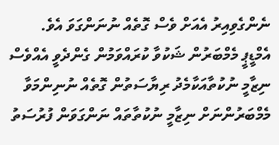ނެންގެވިއިރު އެއަށް ވެސް ގޮތެއް ނުނަންގަވަ އެވެ.
އެމްޑީޕީ މެމްބަރުން ޝަކުވާ ކުރައްވަމުން ގެންދެވީ އެއްވެސް ނިޒާމީ ނުކުތާއަކާމެދު ރިޔާސަތުން ގޮތެއް ނުނިންމަވާ މެމްބަރުންނަށް ނިޒާމީ ނުކުތާތައް ނަންގަވަން ފުރުސަތު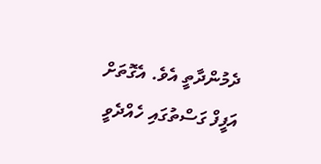ދެމުންދާތީ އެވެ. އެގޮތަށް އަފީފް ގަސްތުގައި ހެއްދެވީ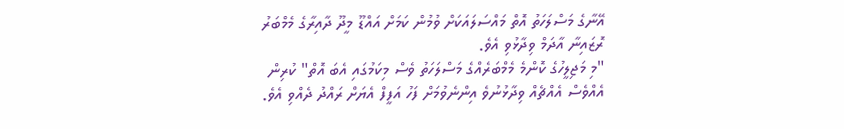އޭނާގެ މަސްލަހަތު އޮތް މައްސަލައަކަށް ވުމުން ކަމަށް އައްޑޫ މީދޫ ދާއިރާގެ މެމްބަރު ރޮޒައިނާ އާދަމް ވިދާޅުވި އެވެ.
"މި މަޖިލީހުގެ ކޮންމެ މެމްބަރެއްގެ މަސްލަހަތު ވެސް މިކަމުގައި އެބަ އޮތް" ކުރިން އެއްވެސް އެއްޗެއް ވިދާޅުނުވެ އިންނެވުމަށް ފަހު އަފީފް އެޔަށް ރައްދު ދެއްވި އެވެ.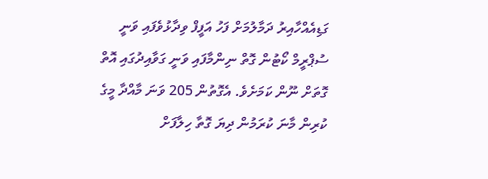ގަޑިއެއްހާއިރު ދަމާލުމަށް ފަހު އަފީފް ވިދާޅުވެފައި ވަނީ ސުޕްރީމް ކޯޓުން ގޮތް ނިންމާފައި ވަނީ ގަވާއިދުގައި އޮތް ގޮތަށް ނޫން ކަމަށެވެ. އެގޮތުން 205 ވަނަ މާއްދާ މީގެ ކުރިން މާނަ ކުރަމުން ދިޔަ ގޮތާ ހިލާފަށް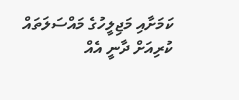ކަމަށާއި މަޖިލީހުގެ މައްސަލަތައް ކުރިއަށް ދާނީ އެއް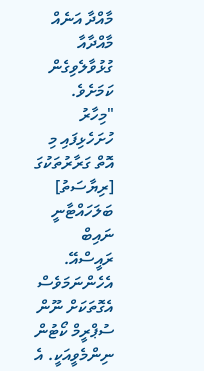މާއްދާ އަނެއް މާއްދާއާ ގުޅުވާލެވިގެން ކަމަށެވެ.
"މިހާރު ހުށަހެޅިފައި މި އޮތް ގަރާރުތަކުގަ [ރިޔާސަތު] ބަލަހައްޓާނީ ނައިބް ރައީސްއޭ. އެހެންނަމަވެސް އެގޮތަކަށް ނޫން ސުޕްރީމް ކޯޓުން ނިންމެވީއަކީ. އެ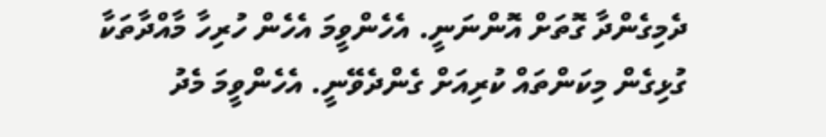ދެމިގެންދާ ގޮތަށް އޮންނަނީ. އެހެންވީމަ އެހެން ހުރިހާ މާއްދާތަކާ ގުޅިގެން މިކަންތައް ކުރިއަށް ގެންދެވޭނީ. އެހެންވީމަ މެދު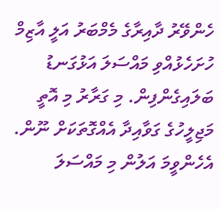ހެންވޭރު ދާއިރާގެ މެމްބަރު އަލީ އާޒިމް ހުށަހެޅުއްވި މައްސަލަ އަޅުގަނޑު ބަލައިގެންފިން. މި ގަރާރު މި އޮތީ މަޖިލީހުގެ ގަވާއިދާ އެއްގޮތަކަށް ނޫން. އެހެންވީމަ އަލުން މި މައްސަލަ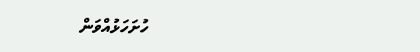ހުށަހަޅުއްވަން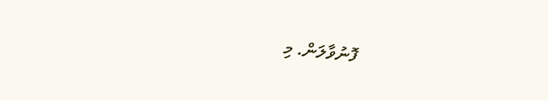ފޮނުވާލަން. މި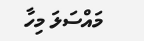މައްސަލަ މިހާ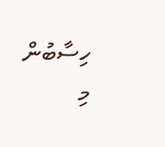ހިސާބުން މި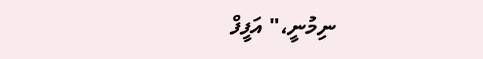ނިމުނީ،" އަފީފް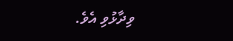ވިދާޅުވި އެވެ.